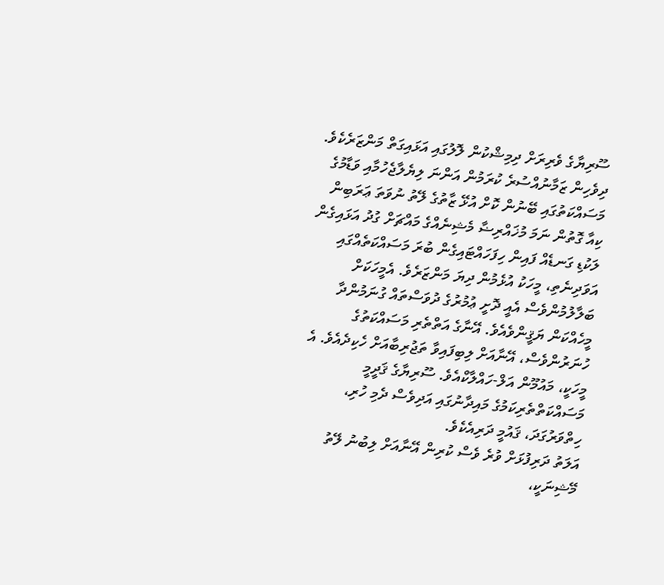ސޫރިޔާގެ ވެރިރަށް ދިމިޝްކުން ލޮލުގައި އަޅައިގަތް މަންޒަރެކެވެ. ދިވެހިން ޒަމާނުއްސުރެ ކުރަމުން އަންނަ ލިޔެލާޖެހުމާއި ވަޑާމުގެ މަސައްކަތުގައި ބޭނުން ކޮށް އުޅޭ ޒާތުގެ ލޭތު ނުވަތަ ޢަރަބިން ކިއާ ގޮތުން ނަމަ މުޚައްރިޟާ މެޝިނެއްގެ މައްޗަށް ގުދު އަޅައިގެން ލަކުޑި ގަނޑެއް ފައިން ހިފަހައްޓައިގެން ބުރަ މަސައްކަތެއްގައި އަވަދިނެތި، މީހަކު އުޅެމުން ދިޔަ މަންޒަރެވެ. އެމީހަކަށް ބަލާލުމުންވެސް އެއީ ދޮށީ ޢުމުރުގެ ދުވަސްތައް ގުނަމުންދާ މީހެއްކަން ޔަޤީންވެއެވެ. އޭނާގެ އަތްތެރި މަސައްކަތުގެ ހުނަރުންވެސް، އޭނާއަށް ލިބިފައިވާ ތަޖުރިބާއަށް ހެކިދެއެވެ. އެ މީހަކީ، މައުމޫން އަލް-ހައްލާކްއެވެ. ސޫރިޔާގެ ޤަދީމީ މަސައްކަތްތެރިކަމުގެ މައިދާނުގައި އަދިވެސް ދެމި ހުރި، ހިތްވަރުގަދަ، ޤައުމީ ދަރިއެކެވެ.
އަލަތު ދަރިފުޅަށް ވުރެ ވެސް ކުރިން އޭނާއަށް ލިބުނު ލޭތު މޭޝިނަކީ،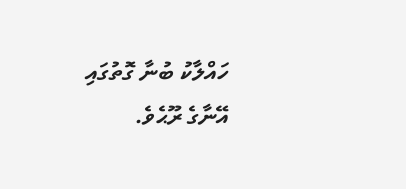ހައްލާކު ބުނާ ގޮތުގައި އޭނާގެ ރޫޙެވެ.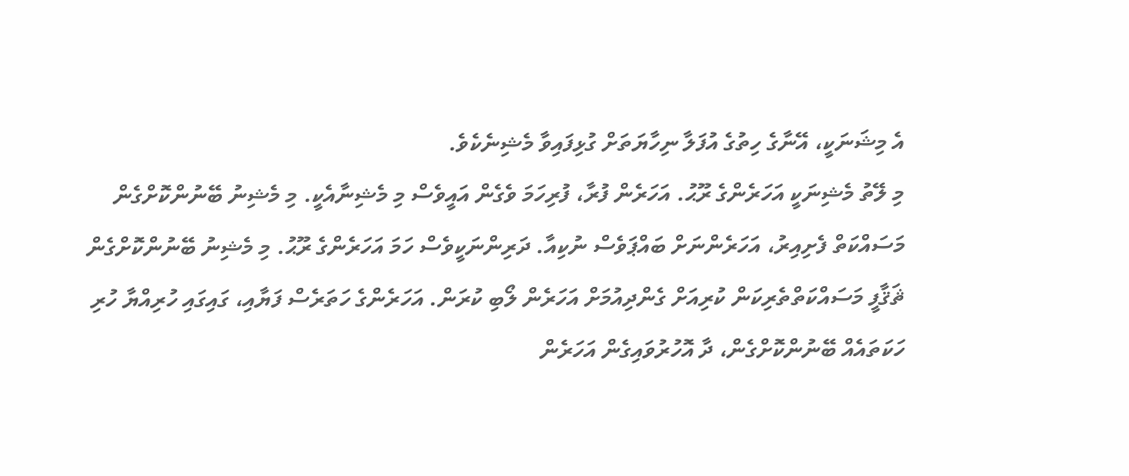އެ މިޝަނަކީ، އޭނާގެ ހިތުގެ އުފަލާ ނިހާޔަތަށް ގުޅިފައިވާ މެޝިނެކެވެ.
މި ލޭތު މެޝިނަކީ އަހަރެންގެ ރޫޙު. އަހަރެން ފުރާ، ފުރިހަމަ ވެގެން އައީވެސް މި މެޝިނާއެކީ. މި މެޝިނު ބޭނުންކޮށްގެން މަސައްކަތް ފެށިއިރު، އަހަރެންނަށް ބައްޕަވެސް ނުކިއާ. ދަރިންނަކީވެސް ހަމަ އަހަރެންގެ ރޫޙު. މި މެޝިނު ބޭނުންކޮށްގެން ޘަޤާފީ މަސައްކަތްތެރިކަން ކުރިއަށް ގެންދިއުމަށް އަހަރެން ލޯބި ކުރަން. އަހަރެންގެ ހަތަރެސް ފަޔާއި، ގައިގައި ހުރިއްޔާ ހުރި ހަކަތައެއް ބޭނުންކޮށްގެން، ދާ އޮހުރުވައިގެން އަހަރެން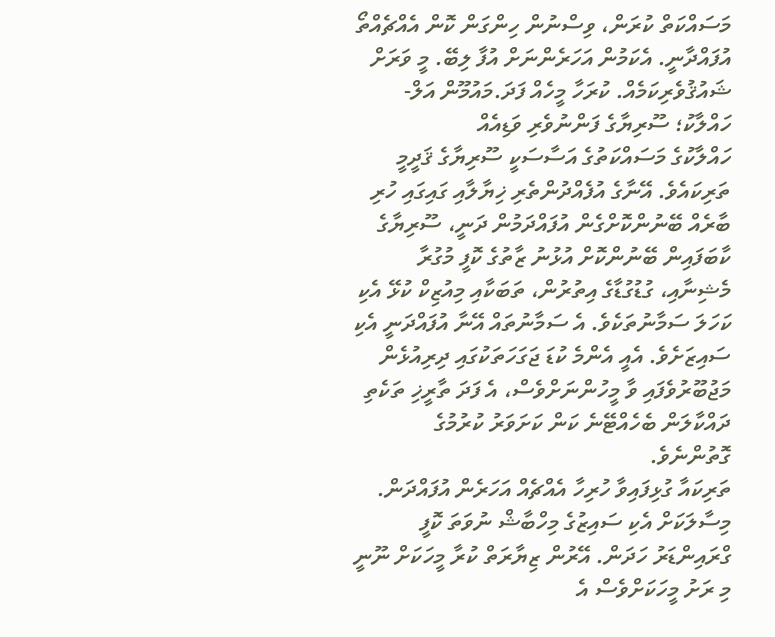މަސައްކަތް ކުރަން، ވިސްނުން ހިންގަން ކޮން އެއްޗެއްތޯ އުފައްދާނީ. އެކަމުން އަހަރެންނަށް އުފާ ލިބޭ. މީ ވަރަށް ޝައުޤުވެރިކަމެއް. ކުރަހާ މީހެއް ފަދަ.މައުމޫން އަލް-ހައްލާކު؛ ސޫރިޔާގެ ފަންނުވެރި ވަޑިއެއް
ހައްލާކުގެ މަސައްކަތުގެ އަސާސަކީ ސޫރިޔާގެ ޤަދީމީ ތަރިކައެވެ. އޭނާގެ އުފެއްދުންތެރި ޚިޔާލާއި ގައިގައި ހުރި ބާރެއް ބޭނުންކޮށްގެން އުފައްދަމުން ދަނީ، ސޫރިޔާގެ ކާބަފައިން ބޭނުންކޮށް އުޅުނު ޒާތުގެ ކޮފީ މުގުރާ މެޝިނާއި، ގުޑުގުޑާގެ އިތުރުން، ތަބަކާއި މިއުޒިކް ކުޅޭ އެކި ކަހަލަ ސަމާނުތަކެވެ. އެ ސަމާނުތައް އޭނާ އުފައްދަނީ އެކި ސައިޒަށެވެ. އެއީ އެންމެ ކުޑަ ޖަގަހަތަކުގައި ދިރިއުޅެން މަޖުބޫރުވެފައި ވާ މީހުންނަށްވެސް، އެ ފަދަ ތާރީޚި ތަކެތި ދައްކާލަން ބެހެއްޓޭނެ ކަން ކަށަވަރު ކުރުމުގެ ގޮތުންނެވެ.
ތަރިކައާ ގުޅިފައިވާ ހުރިހާ އެއްޗެއް އަހަރެން އުފައްދަން. މިސާލަކަށް އެކި ސައިޒުގެ މިހްބާޝް ނުވަތަ ކޮފީ ގްރައިންޑަރު ހަދަން. އޭރުން ޒިޔާރަތް ކުރާ މީހަކަށް ނޫނީ މި ރަށު މީހަކަށްވެސް އެ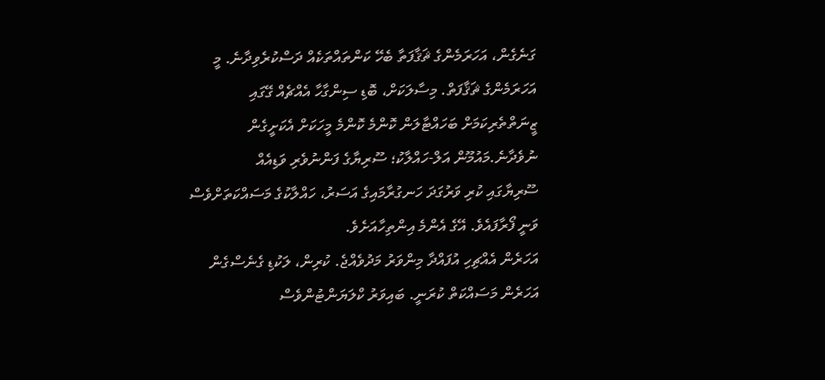ގަނެގެން، އަހަރަމެންގެ ޘަޤާފަތާ ބެހޭ ކަންތައްތަކެއް ދަސްކުރެވިދާނެ. މީ އަހަރަމެންގެ ޘަޤާފަތް. މިސާލަކަށް، ބޮޑި ސިންގާހާ އެއްޗެއް ގޭގައި ޒީނަތްތެރިކަމަށް ބަހައްޓާލަން ކޮންމެ ކޮންމެ މީހަކަށް އެކަށީގެން ނުވެދާނެ.މައުމޫން އަލް-ހައްލާކު؛ ސޫރިޔާގެ ފަންނުވެރި ވަޑިއެއް
ސޫރިޔާގައި ކުރި ވަރުގަދަ ހަނގުރާމައިގެ އަސަރު، ހައްލާކުގެ މަސައްކަތަށްވެސް ވަނީ ފޯރާފައެވެ. އޭގެ އެންމެ އިންތިހާއަށެވެ.
އަހަރެން އެއްޗިހި އުފައްދާ މިންވަރު މަދުވެއްޖެ. ކުރިން، ލަކުޑި ގެނެސްގެން އަހަރެން މަސައްކަތް ކުރަނީ. ބައިވަރު ކްލަޔަންޓުންވެސް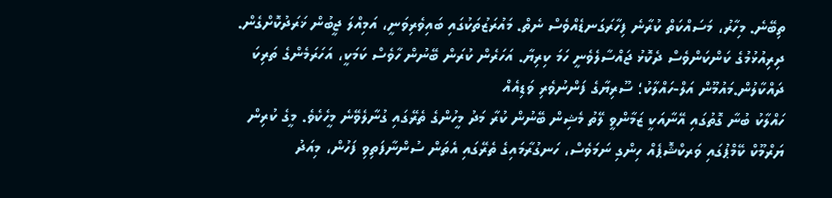ތިބޭނެ. މިހާރު، މަސައްކަތް ކުރާނެ ފިހާރަގަނޑެއްވެސް ނެތް. މައުރަޒުތަކުގައި ބައިވެރިވަނީ، އަމިއްލަ ޖީބުން ޚަރަދުކޮށްގެން. ދިރިއުޅުމުގެ ކަންކަންވެސް ދެކޮޅު ޖައްސާލެވެނީ ހަމަ ކިރިޔާ. އަހަރެން ކުރަން ބޭނުން ހާވެސް ކަމަކީ، އަހަރަމެންގެ ތަރިކަ ދައްކާލުން.މައުމޫން އަލް-ހައްލާކު؛ ސޫރިޔާގެ ފަންނުވެރި ވަޑިއެއް
ހައްލާކު ބުނާ ގޮތުގައި އޭނާއަކީ ޒަމާންވީ ލޭތު މެޝިން ބޭނުން ކުރާ މަދު މީހުންގެ ތެރޭގައި ގުނާލެވޭނެ މީހެކެވެ. މީގެ ކުރިން ޔަރްމޫކް ކޭމްޕުގައި ވަރކްޝޮޕެއް ހިންގި ނަމަވެސް، ހަނގުރާމައިގެ ތެރޭގައި އެތަން ސުންނާފަތިވި ފަހުން، މިއަދު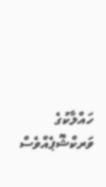ހައްލާކުގެ ވަރކްޝޮޕެއްވެސް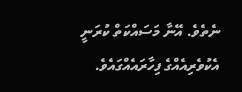ނެތެވެ. އޭނާ މަސައްކަތް ކުރަނީ އެކުވެރިއެއްގެ ފިހާރައެއްގައެވެ.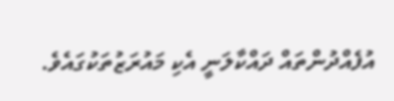އުފެއްދުންތައް ދައްކާލަނީ އެކި މައުރަޒުތަކުގައެވެ.